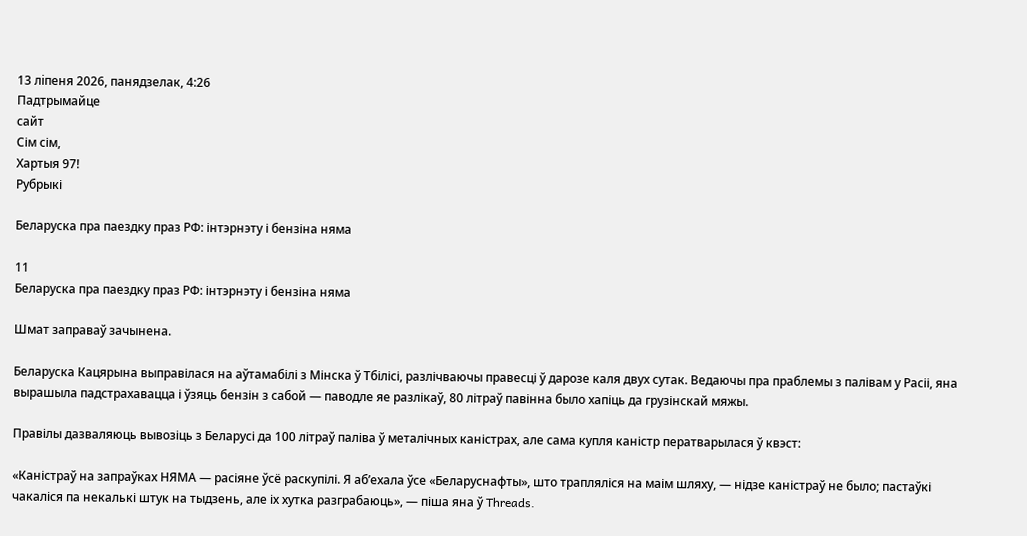13 лiпеня 2026, панядзелак, 4:26
Падтрымайце
сайт
Сім сім,
Хартыя 97!
Рубрыкі

Беларуска пра паездку праз РФ: інтэрнэту і бензіна няма

11
Беларуска пра паездку праз РФ: інтэрнэту і бензіна няма

Шмат заправаў зачынена.

Беларуска Кацярына выправілася на аўтамабілі з Мінска ў Тбілісі, разлічваючы правесці ў дарозе каля двух сутак. Ведаючы пра праблемы з палівам у Расіі, яна вырашыла падстрахавацца і ўзяць бензін з сабой — паводле яе разлікаў, 80 літраў павінна было хапіць да грузінскай мяжы.

Правілы дазваляюць вывозіць з Беларусі да 100 літраў паліва ў металічных каністрах, але сама купля каністр ператварылася ў квэст:

«Каністраў на запраўках НЯМА — расіяне ўсё раскупілі. Я аб’ехала ўсе «Беларуснафты», што трапляліся на маім шляху, — нідзе каністраў не было; пастаўкі чакаліся па некалькі штук на тыдзень, але іх хутка разграбаюць», — піша яна ў Threads.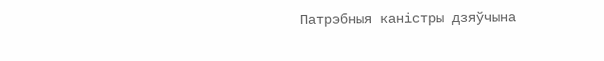Патрэбныя каністры дзяўчына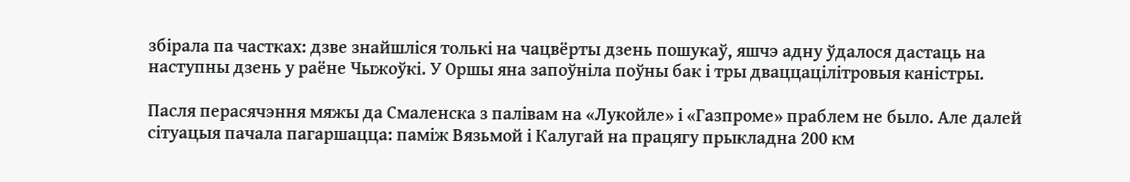збірала па частках: дзве знайшліся толькі на чацвёрты дзень пошукаў, яшчэ адну ўдалося дастаць на наступны дзень у раёне Чыжоўкі. У Оршы яна запоўніла поўны бак і тры дваццацілітровыя каністры.

Пасля перасячэння мяжы да Смаленска з палівам на «Лукойле» і «Газпроме» праблем не было. Але далей сітуацыя пачала пагаршацца: паміж Вязьмой і Калугай на працягу прыкладна 200 км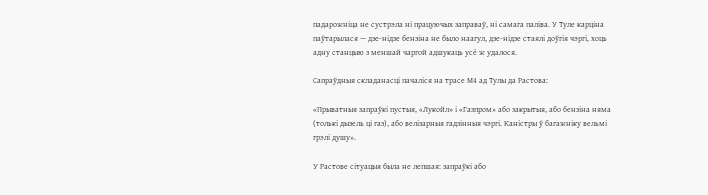падарожніца не сустрэла ні працуючых заправаў, ні самага паліва. У Туле карціна паўтарылася — дзе-нідзе бензіна не было наагул, дзе-нідзе стаялі доўгія чэргі, хоць адну станцыю з меншай чаргой адшукаць усё ж удалося.

Сапраўдныя складанасці пачаліся на трасе М4 ад Тулы да Растова:

«Прыватныя запраўкі пустыя, «Лукойл» і «Газпром» або закрытыя, або бензіна няма (толькі дызель ці газ), або велізарныя гадзінныя чэргі. Каністры ў багажніку вельмі грэлі душу».

У Растове сітуацыя была не лепшая: запраўкі або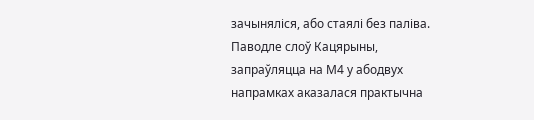зачыняліся, або стаялі без паліва. Паводле слоў Кацярыны, запраўляцца на М4 у абодвух напрамках аказалася практычна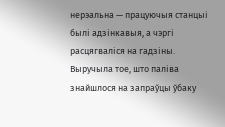нерэальна — працуючыя станцыі былі адзінкавыя, а чэргі расцягваліся на гадзіны. Выручыла тое, што паліва знайшлося на запраўцы ўбаку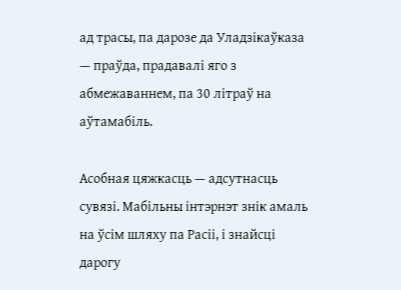ад трасы, па дарозе да Уладзікаўказа — праўда, прадавалі яго з абмежаваннем, па 30 літраў на аўтамабіль.

Асобная цяжкасць — адсутнасць сувязі. Мабільны інтэрнэт знік амаль на ўсім шляху па Расіі, і знайсці дарогу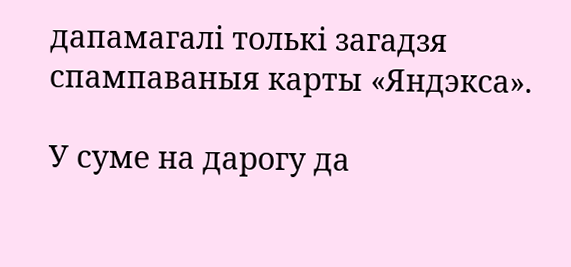дапамагалі толькі загадзя спампаваныя карты «Яндэкса».

У суме на дарогу да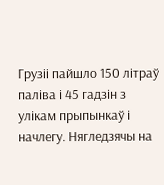Грузіі пайшло 150 літраў паліва і 45 гадзін з улікам прыпынкаў і начлегу. Нягледзячы на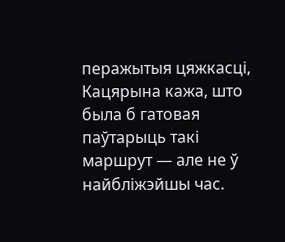перажытыя цяжкасці, Кацярына кажа, што была б гатовая паўтарыць такі маршрут — але не ў найбліжэйшы час.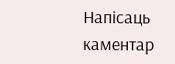Напісаць каментар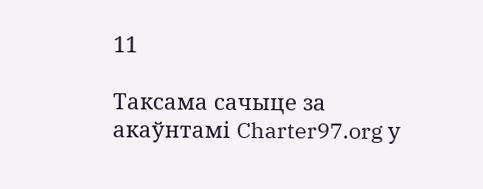11

Таксама сачыце за акаўнтамі Charter97.org у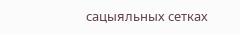сацыяльных сетках